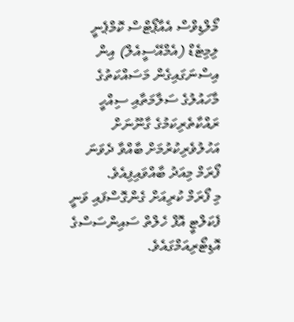މޯލްޑިވްސް އެއާޕޯޓްސް ކޮމްޕެނީ ލިމިޓެޑް (އެމްއޭސީއެލް) އިން އިސްނަގައިގެން މަސައްކަތުގެ މާހައުލުގެ ސަލާމަތާއި ސިއްހީ ރައްކާތެރިކަމުގެ ގާނޫނަށް އަހުލުވެރިކުރުމަށް ބާއްވާ ދެވަނަ ފޯރަމް މިއަދު ބާއްވައިފިއެވެ.
މި ފޯރަމް ކުރިއަށް ގެންގޮސްފައި ވަނީ ފެކަލްޓީ އޮފް ހެލްތް ސައިންސަސްގެ އޮޑިޓޯރިއަމްގައެވެ.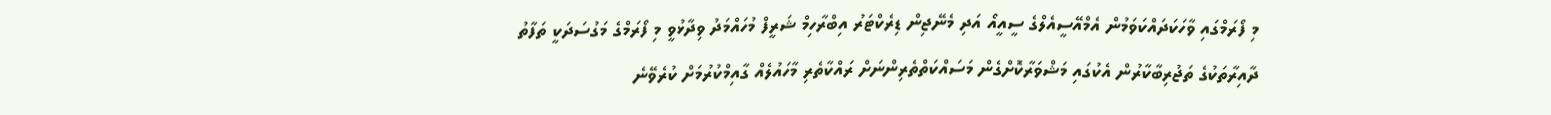މި ފޯރަމްގައި ވާހަކަދައްކަވަމުން އެމްއޭސީއެލްގެ ސީއީއޯ އަދި މެނޭޖިން ޑިރެކްޓަރު އިބްރާހިމް ޝަރީފް މުހައްމަދު ވިދާޅުވީ މި ފޯރަމްގެ މަގުސަދަކީ ތަފާތު ދާއިރާތަކުގެ ތަޖުރިބާކާރުން އެކުގައި މަޝްވަރާކޮށްގެން މަސައްކަތްތެރިންނަށް ރައްކާތެރި މާހައުލެއް ގާއިމްކުރުމަށް ކުރެވޭނެ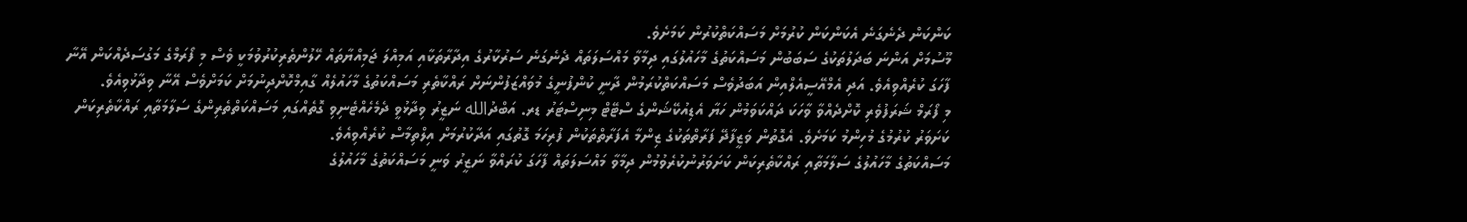ކަންކަން ދެނެގަނެ އެކަންކަން ކުރުމަށް މަސައްކަތްކުރުން ކަމަށެވެ.
މޫސުމަށް އަންނަ ބަދަލުތަކުގެ ސަބަބުން މަސައްކަތުގެ މާހައުލުގައި ދިމާވާ މައްސަލަތައް ދެނެގަނެ ސަރުކާރުގެ އިދާރާތަކާއި އަމިއްލަ ޖަމިއްޔާތައް ހޭލުންތެރިކުރުވުމަކީ ވެސް މި ފޯރަމްގެ މަގުސަދެއްކަން އޭނާ ފާހަގަ ކުރެއްވިއެވެ. އަދި އެމްއޭސީއެލްއިން އަބަދުވެސް މަސައްކަތްކުރަމުން ދާނީ ކުންފުނީގެ މުވައްޒަފުންނަށް ރައްކާތެރި މަސައްކަތުގެ މާހައުލެއް ގާއިމްކޮށްދިނުމަށް ކަމަށްވެސް އޭނާ ވިދާޅުވިއެވެ.
މި ފޯރަމް ޝަރަފުވެރި ކޮށްދެއްވާ ވާހަކަ ދައްކަވަމުން ހަޔާ އެޑިއުކޭޝަންގެ ސްޓޭޓް މިނިސްޓަރު ޑރ. އަބްދުالله ނަޒީރު ވިދާޅުވީ ދެމެހެއްޓެނިވި ގޮތެއްގައި މަސައްކަތްތެރިންގެ ސަލާމަތާއި ރައްކާތެރިކަން ކަށަވަރު ކުރުމުގެ މުހިންމު ކަމަށެވެ. އެގޮތުން ވަޒީފާދޭ ފަރާތްތަކުގެ ޒިންމާ އެފަރާތްތަކުން ފުރިހަމަ ގޮތުގައި އަދާކުރުމަށް އިލްތިމާސް ކުރެއްވިއެވެ.
މަސައްކަތުގެ މާހައުލުގެ ސަލާމަތާއި ރައްކާތެރިކަން ކަށަވަރުނުކުރެވުމުން ދިމާވާ މައްސަލަތައް ފާހަގަ ކުރައްވާ ނަޒީރު ވަނީ މަސައްކަތުގެ މާހައުލުގެ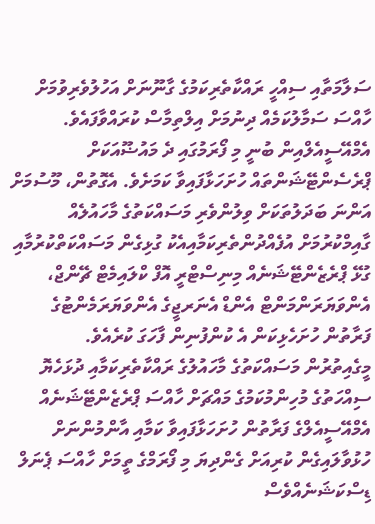ސަލާމަތާއި ސިއްހީ ރައްކާތެރިކަމުގެ ގާނޫނަށް އަހުލުވެރިވުމަށް ހާއްސަ ސަމާލުކަމެއް ދިނުމަށް އިލްތިމާސް ކުރައްވާފައެވެ.
އެމްއޭސީއެލްއިން ބުނީ މި ފޯރަމުގައި ދެ މައުޟޫއަކަށް ޕްރެސެންޓޭޝަންތައް ހުށަހަޅާފައިވާ ކަމަށެވެ. އެގޮތުން، މޫސުމަށް އަންނަ ބަދަލުތަކަށް ވިލުންވެރި މަސައްކަތުގެ މާހައުލެއް ގާއިމްކުރުމަށް އުފެއްދުންތެރިކަމާއިއެކު ގުޅިގެން މަސައްކަތްކުރުމާއި ގުޅޭ ޕްރެޒެންޓޭޝަނެއް މިނިސްޓްރީ އޮފް ކްލައިމެޓް ޗޭންޖް، އެންވަޔަރަންމަންޓް އެންޑް އެނަރޖީގެ އެންވަޔަރަމެންޓުގެ ފަރާތުން ހުށަހެޅިކަން އެ ކުންފުނިން ފާހަގަ ކުރެއެވެ.
މީގެއިތުރުން މަސައްކަތުގެ މާހައުލުގެ ރައްކާތެރިކަމާއި ދުޅަހެޔޮ ސިއްހަތުގެ މުހިންމުކަމުގެ މައްޗަށް ހާއްސަ ޕްރެޒެންޓޭޝަނެއް އެމްއޭސީއެލްގެ ފަރާތުން ހުށަހަޅާފައިވާ ކަމާއި އާންމުންނަށް ހުޅުވާލައިގެން ކުރިއަށް ގެންދިޔަ މި ފޯރަމްގެ ތީމަށް ހާއްސަ ޕެނަލް ޑިސްކަޝަނެއްވެސް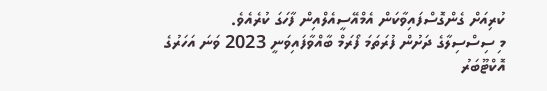ކުރިއަށް ގެންގޮސްފައިވާކަން އެމްއޭސީއެލްއިން ފާހަގަ ކުރެއެވެ.
މި ސިސްސިލާގެ ދަށުން ފުރަތަމަ ފޯރަމް ބާއްވާފައިވަނީ 2023 ވަނަ އަހަރުގެ އޮކްޓޫބަރު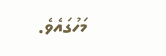މަހުގައެވެ.